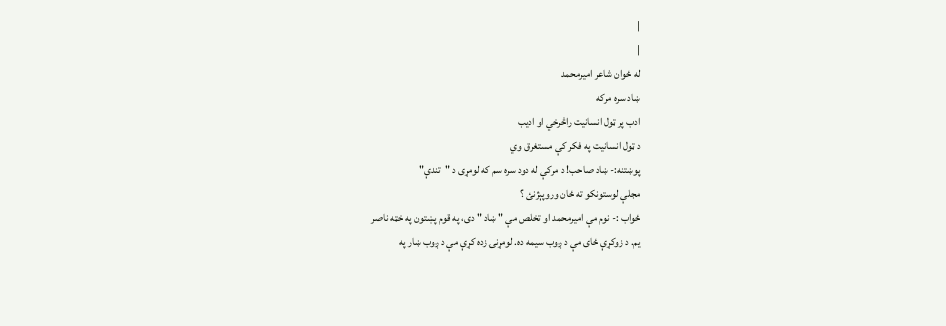|
|
له ځوان شاعر اميرمحمد
ښاد سره مركه
ادب پر ټول انسانيت راڅرخي او اديب
د ټول انسانيت په فكر كې مستغرق وي
پوښتنه:- ښاد صاحب! د مركې له دود سره سم كه لومړى د "تندې"
مجلې لوستونكو ته ځان وروپېژنئ ؟
ځواب :- نوم مې اميرمحمد او تخلص مې " ښاد " دى، په قوم پښتون په خټه ناصر
يم. د زوكړې ځاى مې د ږوب سيمه ده. لومړنۍ زده كړې مې د ږوب ښار په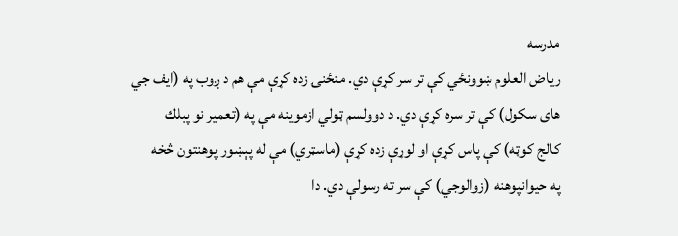مدرسه
رياض العلوم ښوونځي كې تر سر كړې دي. منځنۍ زده كړې مې هم د ږوب په (ايف جي
هاى سكول) كې تر سره كړې دي. د دوولسم ټولي ازموينه مې په (تعمير نو پبلك
كالج كوټه) كې پاس كړې او لوړې زده كړې (ماسټري) مې له پېښور پوهنتون څخه
په حيوانپوهنه (زوالوجي) كې سر ته رسولې دي. دا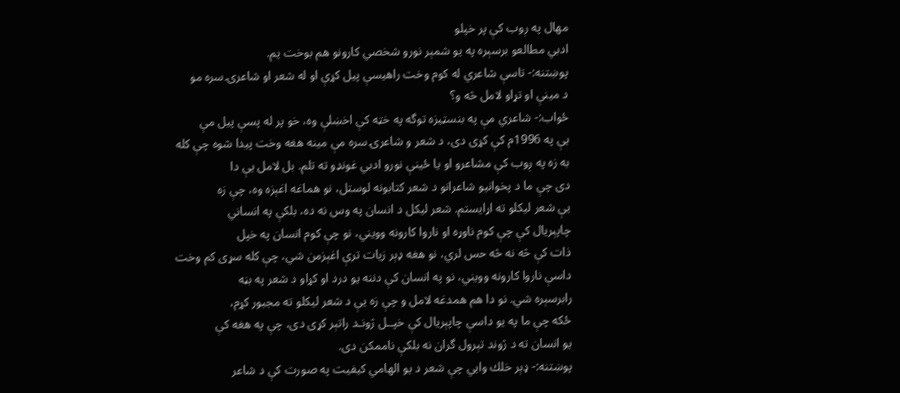مهال په ږوب كې پر خپلو
ادبي مطالعو برسېره په يو شمېر نورو شخصي كارونو هم بوخت يم.
پوښتنه:- تاسې شاعري له كوم وخت راهيسې پيل كړې او له شعر او شاعرۍ سره مو
د مينې او تړاو لامل څه و؟
ځواب:- شاعري مې په بنسټيزه توگه په خټه كې اخښلې وه، خو پر له پسې پيل مې
يې په 1996م كې كړى دى، د شعر و شاعرۍ سره مې مينه هغه وخت پيدا شوه چې كله
به زه په ږوب كې مشاعرو او يا ځينې نورو ادبي غونډو ته تلم. بل لامل يې دا
دى چې ما د پخوانيو شاعرانو د شعر كتابونه لوستل، نو هماغه اغېزه وه، چې زه
يې شعر ليكلو ته اړايستم. شعر ليكل د انسان په وس نه ده، بلكې په انساني
چاپېريال كې چې كوم ناوړه او ناروا كارونه وويني، نو چې كوم انسان په خپل
ذات كې څه نه څه حس لري، نو هغه ډېر زيات ترې اغېزمن شي، چې كله سړى كم وخت
داسې ناروا كارونه وويني، نو په انسان كې دننه يو درد او كړاو د شعر په بڼه
رابرسېره شي. نو دا هم همدغه لامل و چې زه يې د شعر ليكلو ته مجبور كړم،
ځكه چې ما په يو داسې چاپېريال كې خپــل ژونـد راتېر كړى دى، چې په هغه كې
يو انسان ته د ژوند تېرول گران نه بلكې ناممكن دى.
پوښتنه:- ډېر خلك وايي چې شعر د يو الهامي كيفيت په صورت كې د شاعر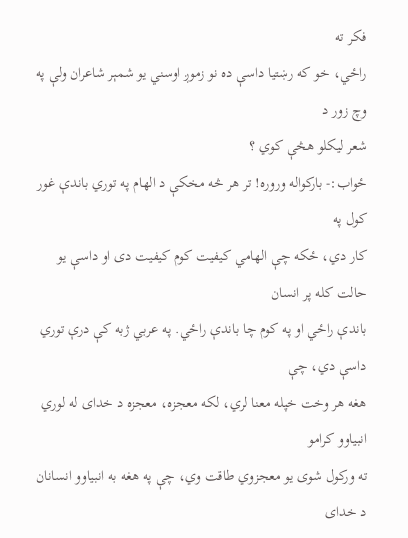فكر ته
راځي، خو كه رښتيا داسې ده نو زموږ اوسني يو شمېر شاعران ولې په وچ زور د
شعر ليكلو هڅې كوي ؟
ځواب:- باركواله وروره! تر هر څه مخكې د الهام په توري باندې غور كول په
كار دي، ځكه چې الهامي كيفيت كوم كيفيت دى او داسې يو حالت كله پر انسان
باندې راځي او په كوم چا باندې راځي. په عربي ژبه كې درې توري داسې دي، چې
هغه هر وخت خپله معنا لري، لكه معجزه، معجزه د خداى له لوري انبياوو كرامو
ته وركول شوى يو معجزوي طاقت وي، چې په هغه به انبياوو انسانان د خداى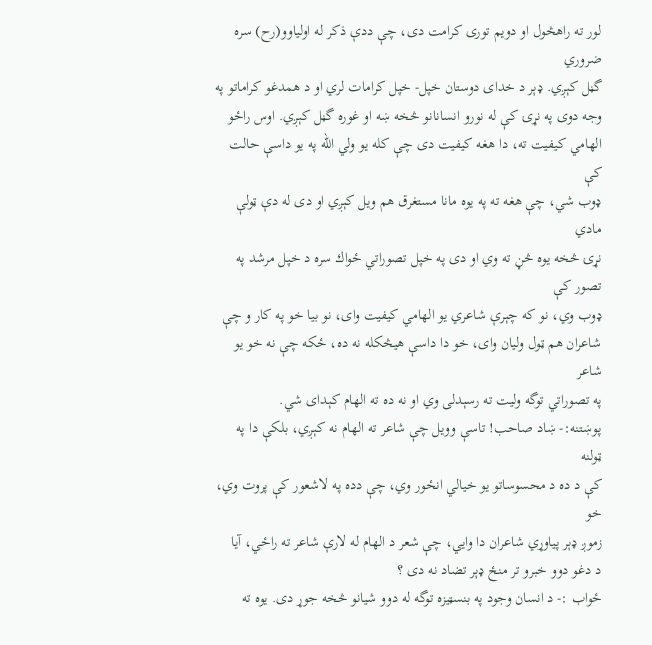لور ته راهڅول او دويم تورى كرامت دى، چې ددې ذكر له اولياوو(رح) سره ضروري
گڼل كېږي. ډېر د خداى دوستان خپل- خپل كرامات لري او د همدغو كراماتو په
وجه دوى په نړۍ كې له نورو انسانانو څخه ښه او غوره گڼل كېږي. اوس راځو
الهامي كيفيت ته، دا هغه كيفيت دى چې كله يو ولي الله په يو داسې حالت كې
ډوب شي، چې هغه ته په يوه مانا مستغرق هم ويل كېږي او دى له دې ټولې مادي
نړۍ څخه يوه څڼ ته وي او دى په خپل تصوراتي ځواك سره د خپل مرشد په تصور كې
ډوب وي، نو كه چېرې شاعري يو الهامي كيفيت واى، نو بيا خو په كار و چې
شاعران هم ټول وليان واى، خو دا داسې هيڅكله نه ده، ځكه چې نه خو يو شاعر
په تصوراتي توگه وليت ته رسېدلى وي او نه ده ته الهام كېداى شي.
پوښتنه:- ښاد صاحب! تاسې وويل چې شاعر ته الهام نه كېږي، بلكې دا په ټولنه
كې د ده د محسوساتو يو خيالي انځور وي، چې دده په لاشعور كې پروت وي، خو
زموږ ډېر پياوړي شاعران دا وايي، چې شعر د الهام له لارې شاعر ته راځي، آيا
د دغو دوو خبرو تر منځ ډېر تضاد نه دى ؟
ځواب :- د انسان وجود په بنسټيزه توگه له دوو شيانو څخه جوړ دى. يوه ته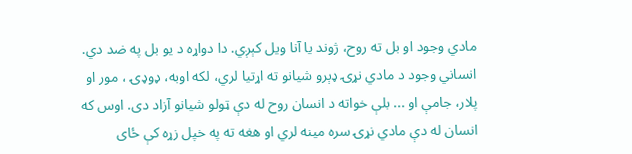مادي وجود او بل ته روح، ژوند يا آنا ويل كېږي. دا دواړه د يو بل په ضد دي.
انساني وجود د مادي نړۍ ډېرو شيانو ته اړتيا لري، لكه اوبه، ډوډۍ ، مور او
پلار، جامې او ... بلې خواته د انسان روح له دې ټولو شيانو آزاد دى. اوس كه
انسان له دې مادي نړۍ سره مينه لري او هغه ته په خپل زړه كې ځاى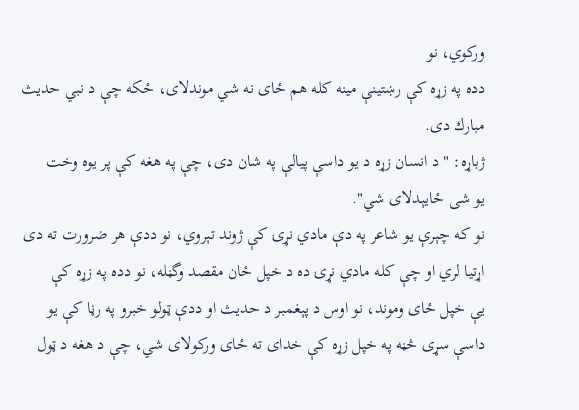وركوي، نو
دده په زړه كې رښتينې مينه كله هم ځاى نه شي موندلاى، ځكه چې د نبي حديث
مبارك دى.
ژباړه: " د انسان زړه د يو داسې پيالې په شان دى، چې په هغه كې پر يوه وخت
يو شى ځايېدلاى شي".
نو كه چېرې يو شاعر په دې مادي نړۍ كې ژوند تېروي، نو ددې هر ضرورت ته دى
اړتيا لري او چې كله مادي نړۍ ده د خپل ځان مقصد وگڼله، نو دده په زړه كې
يې خپل ځاى وموند، نو اوس د پېغمبر د حديث او ددې ټولو خبرو په رڼا كې يو
داسې سړى څڼه په خپل زړه كې خداى ته ځاى وركولاى شي، چې د هغه د ټول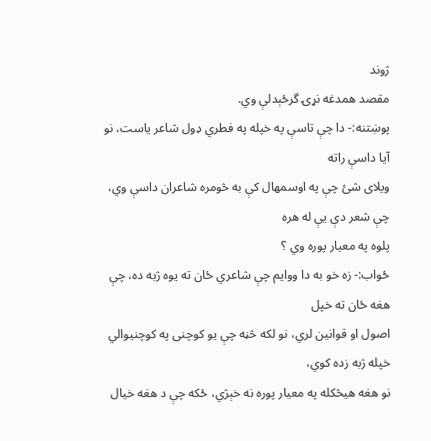ژوند
مقصد همدغه نړۍ گرځېدلې وي.
پوښتنه:- دا چې تاسې په خپله په فطري ډول شاعر ياست، نو آيا داسې راته
ويلاى شئ چې په اوسمهال كې به څومره شاعران داسې وي، چې شعر دې يې له هره
پلوه په معيار پوره وي ؟
ځواب:- زه خو به دا ووايم چې شاعري ځان ته يوه ژبه ده، چې هغه ځان ته خپل
اصول او قوانين لري، نو لكه څڼه چې يو كوچنى په كوچنيوالي خپله ژبه زده كوي،
نو هغه هيڅكله په معيار پوره نه خېژي، ځكه چې د هغه خيال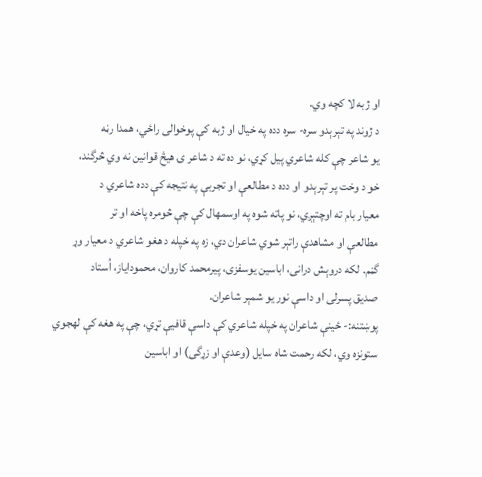او ژبه لا كچه وي.
د ژوند په تېرېدو سره- سره دده په خيال او ژبه كې پوخوالى راځي، همدا رڼه
يو شاعر چې كله شاعري پيل كړي، نو ده ته د شاعر ۍ هيڅ قوانين نه وي څرگند،
خو د وخت پر تېرېدو او دده د مطالعې او تجربې په نتيجه كې دده شاعري د
معيار بام ته اوچتېږي، نو پاته شوه په اوسمهال كې چې څومره پاخه او تر
مطالعې او مشاهدې راتېر شوي شاعران دي، زه په خپله د هغو شاعري د معيار وړ
گڼم. لكه دروېش درانى، اباسين يوسفزى، پيرمحمد كاروان، محموداياز، اُستاد
صديق پسرلى او داسې نور يو شمېر شاعران.
پوښتنه:- ځينې شاعران په خپله شاعري كې داسې قافيې تړي، چې په هغه كې لهجوي
ستونزه وي، لكه رحمت شاه سايل (وعدې او زړگى) او اباسين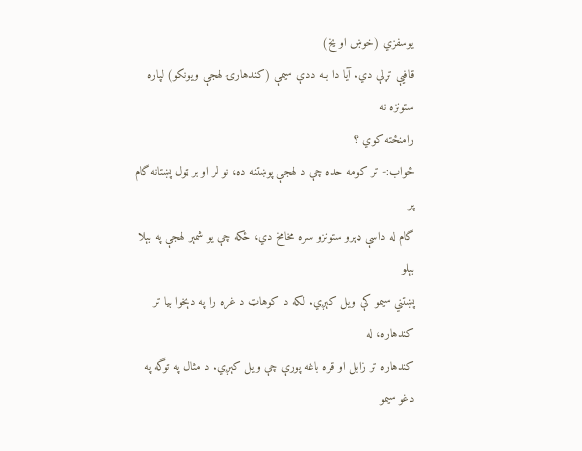يوسفزي (خوښ او يخ)
قافيې تړلې دي. آيا دا بـه ددې سيمې (كندهارۍ لهجې ويونكو) لپاره ستونزه نه
رامنځته كوي ؟
ځواب:- تر كومه حده چې د لهجې پوښتنه ده، نو لر او بر ټول پښتانه گام پر
گام له داسې ډېرو ستونزو سره مخامخ دي، ځكه چې يو شمېر لهجې په بېلا بېلو
پښتني سيمو كې ويل كېږي. لكه د كوهاټ د غره را په دېخوا بيا تر كندهاره، له
كندهاره تر زابل او قره باغه پورې چې ويل كېږي. د مثال په توگه په دغو سيمو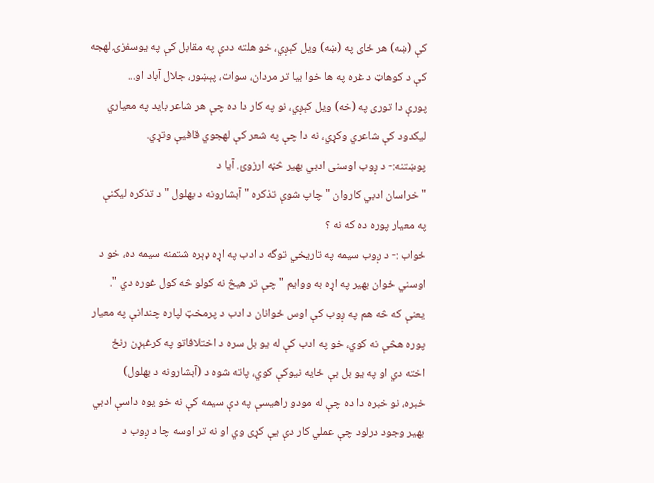كې (ښه) هر ځاى په (ښه) ويل كېږي، خو هلته ددې په مقابل كې په يوسفزۍ لهجه
كې د كوهاټ د غره په ها خوا بيا تر مردان، سوات، پېښور، جلال آباد او...
پورې دا تورى په (خه) ويل كېږي، نو په كار دا ده چې هر شاعر بايد په معياري
ليكدود كې شاعري وكړي، نه دا چې په شعر كې لهجوي قافيې وتړي.
پوښتنه:- د ږوب اوسنى ادبي بهير څڼه ارزوئ. آيا د
" خراسان ادبي كاروان " چاپ شوې تذكره " آبشارونه د بهلول " د تذكره ليكنې
په معيار پوره ده كه نه ؟
ځواب :- د ږوب سيمه په تاريخي توگه د ادب په اړه ډېره شتمنه سيمه ده، خو د
اوسني ځوان بهير په اړه به ووايم " چې تر هيڅ نه كولو څه كول غوره دي ".
يعنې كه څه هم په ږوب كې اوس ځوانان د ادب د پرمخټ لپاره چندانې په معيار
پوره هڅې نه كوي، خو په ادب كې له يو بل سره د اختلافاتو په كرغېړن رنځ
اخته دي او په يو بل بې ځايه نيوكې كوي، پاته شوه د (آبشارونه د بهلول)
خبره، نو خبره دا ده چې له مودو راهيسې په دې سيمه كې نه خو يوه داسې ادبي
بهير وجود درلود چې عملي كار دې يې كړى وي او نه تر اوسه چا د ږوب د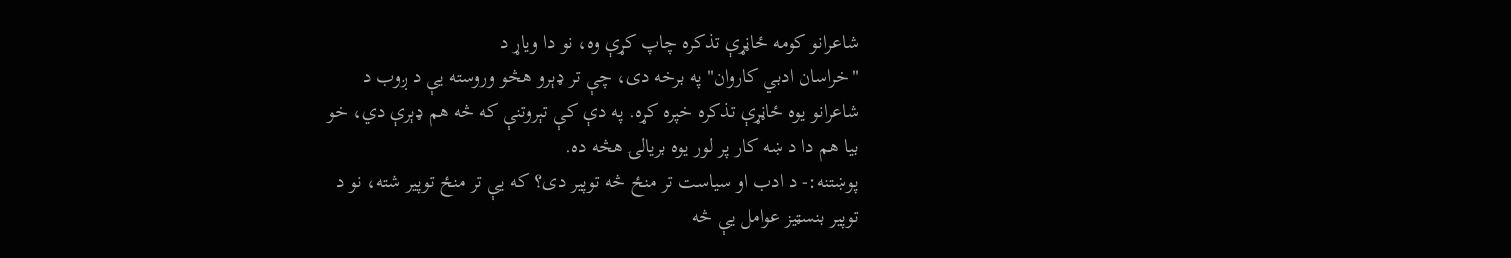شاعرانو كومه ځاڼړې تذكره چاپ كړې وه، نو دا وياړ د
"خراسان ادبي كاروان" په برخه دى، چې تر ډېرو هڅو وروسته يې د ږوب د
شاعرانو يوه ځاڼړې تذكره خپره كړه. په دې كې تېروتنې كه څه هم ډېرې دي، خو
بيا هم دا د ښه كار پر لور يوه بريالۍ هڅه ده.
پوښتنه:- د ادب او سياست تر منځ څه توپير دى؟ كه يې تر منځ توپير شته، نو د
توپير بنسټيز عوامل يې څه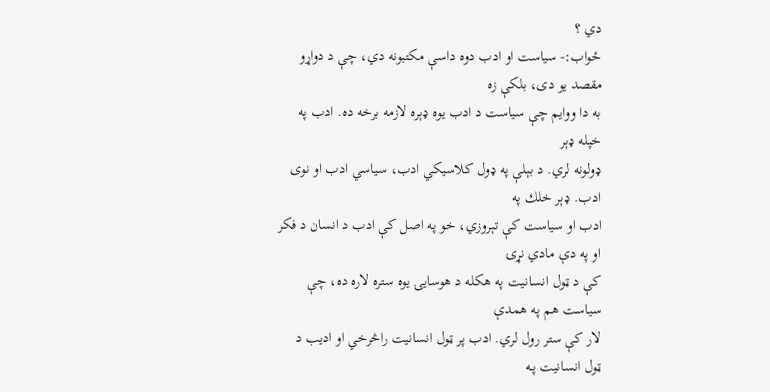دي ؟
ځواب:- سياست او ادب دوه داسې مكتبونه دي، چې د دواړو مقصد يو دى، بلكې زه
به دا ووايم چې سياست د ادب يوه ډېره لازمه برخه ده. ادب په خپله ډېر
ډولونه لري. د بېلې په ډول كلاسيكي ادب، سياسي ادب او نوى ادب. ډېر خلك په
ادب او سياست كې تېروزي، خو په اصل كې ادب د انسان د فكر او په دې مادي نړۍ
كې د ټول انسانيت په هكله د هوسايۍ يوه ستره لاره ده، چې سياست هم په همدې
لار كې ستر رول لري. ادب پر ټول انسانيت راڅرخي او اديب د ټول انسانيت پـه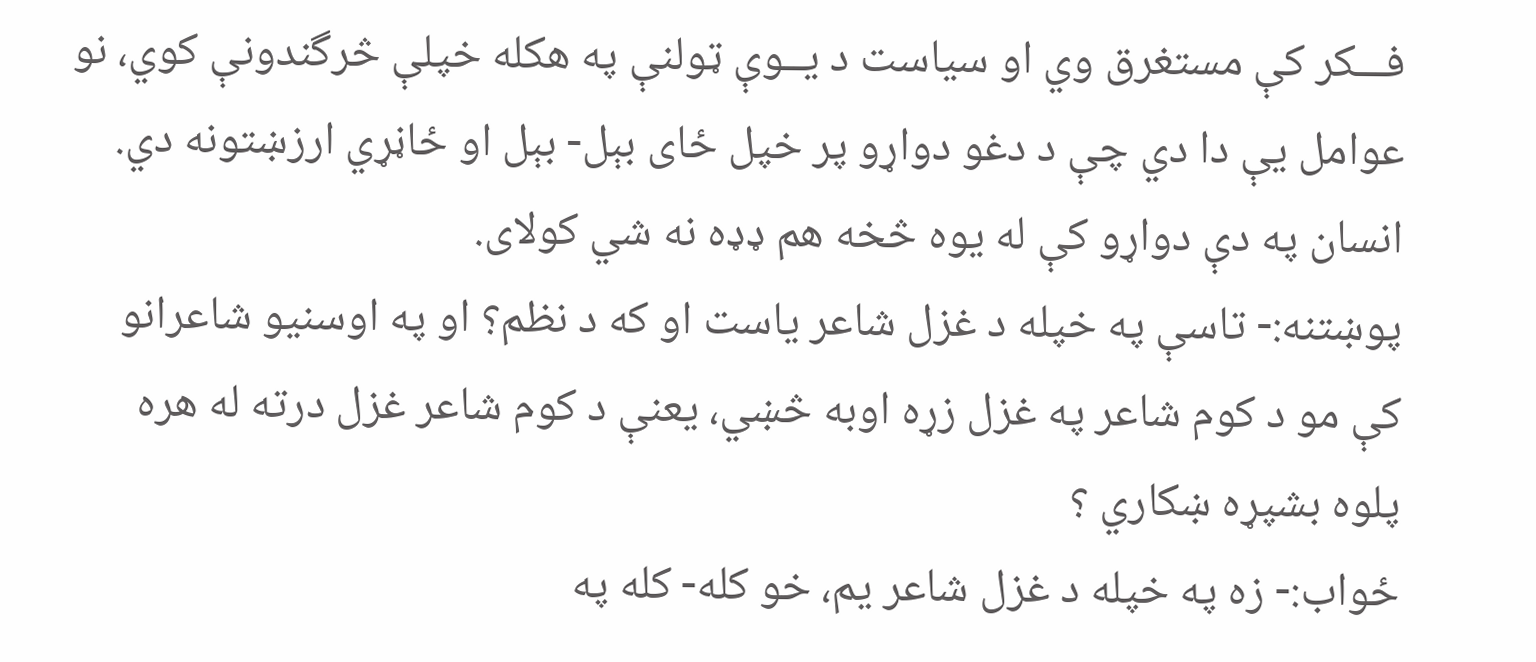فـــكر كې مستغرق وي او سياست د يــوې ټولنې په هكله خپلې څرگندونې كوي، نو
عوامل يې دا دي چې د دغو دواړو پر خپل ځاى بېل- بېل او ځاڼړي ارزښتونه دي.
انسان په دې دواړو كې له يوه څخه هم ډډه نه شي كولاى.
پوښتنه:- تاسې په خپله د غزل شاعر ياست او كه د نظم؟ او په اوسنيو شاعرانو
كې مو د كوم شاعر په غزل زړه اوبه څښي، يعنې د كوم شاعر غزل درته له هره
پلوه بشپړه ښكاري ؟
ځواب:- زه په خپله د غزل شاعر يم، خو كله- كله په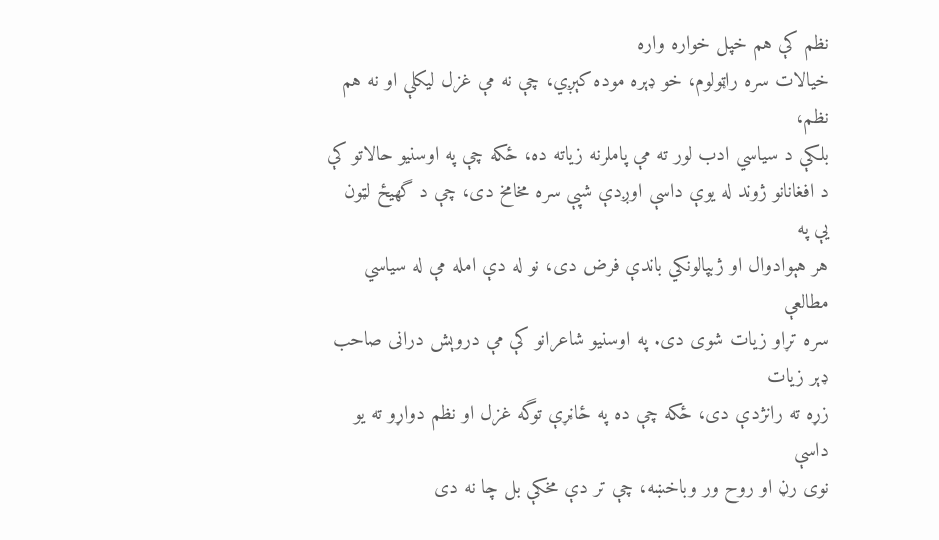نظم كې هم خپل خواره واره
خيالات سره راټولوم، خو ډېره موده كېږي، چې نه مې غزل ليكلې او نه هم نظم،
بلكې د سياسي ادب لور ته مې پاملرنه زياته ده، ځكه چې په اوسنيو حالاتو كې
د افغانانو ژوند له يوې داسې اوږدې شپې سره مخامخ دى، چې د گهيځ لټون يې په
هر هېوادوال او ژبپالونكي باندې فرض دى، نو له دې امله مې له سياسي مطالعې
سره تړاو زيات شوى دى. په اوسنيو شاعرانو كې مې دروېش درانى صاحب ډېر زيات
زړه ته رانژدې دى، ځكه چې ده په ځاڼړې توگه غزل او نظم دواړو ته يو داسې
نوى رڼ او روح ور وباخښه، چې تر دې مخكې بل چا نه دى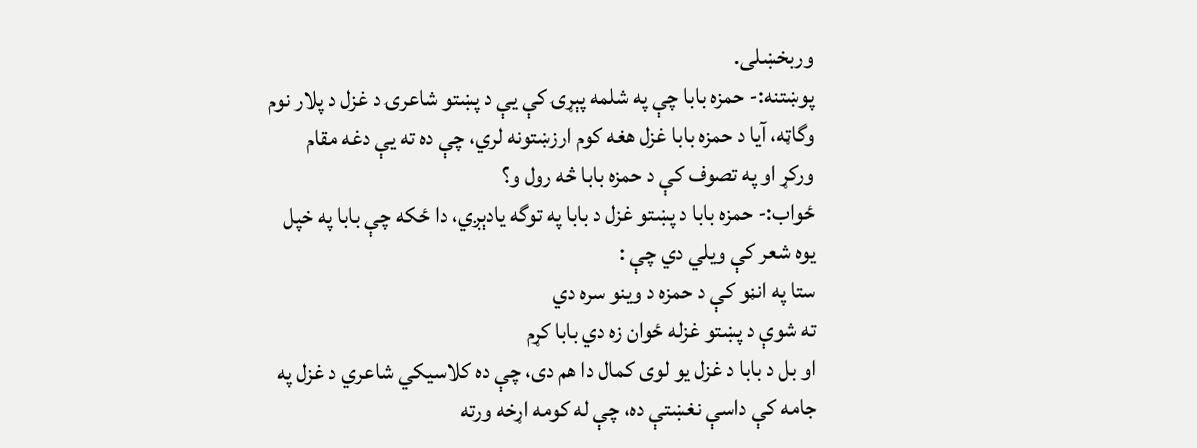وربخښلى.
پوښتنه:- حمزه بابا چې په شلمه پېړۍ كې يې د پښتو شاعرۍ د غزل د پلار نوم
وگاټه، آيا د حمزه بابا غزل هغه كوم ارزښتونه لري، چې ده ته يې دغه مقام
وركړ او په تصوف كې د حمزه بابا څه رول و؟
ځواب:- حمزه بابا د پښتو غزل د بابا په توگه يادېږي، دا ځكه چې بابا په خپل
يوه شعر كې ويلي دي چې :
ستا په انڼو كې د حمزه د وينو سره دي
ته شوې د پښتو غزله ځوان زه دي بابا كړم
او بل د بابا د غزل يو لوى كمال دا هم دى، چې ده كلاسيكي شاعري د غزل په
جامه كې داسې نغښتې ده، چې له كومه اړخه ورته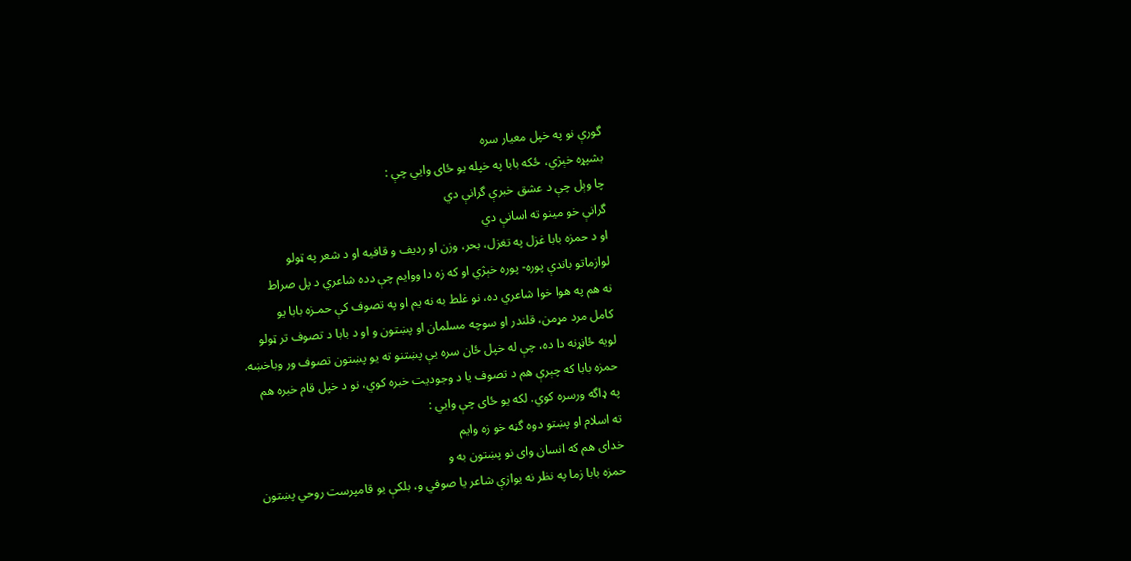گورې نو په خپل معيار سره
بشپړه خېژي، ځكه بابا په خپله يو ځاى وايي چې :
چا وېل چې د عشق خبرې گرانې دي
گرانې خو مينو ته اسانې دي
او د حمزه بابا غزل په تغزل، بحر، وزن او رديف و قافيه او د شعر په ټولو
لوازماتو باندې پوره- پوره خېژي او كه زه دا ووايم چې دده شاعري د پل صراط
نه هم په هوا خوا شاعري ده، نو غلط به نه يم او په تصوف كې حمـزه بابا يو
كامل مرد مړمن، قلندر او سوچه مسلمان او پښتون و او د بابا د تصوف تر ټولو
لويه ځاڼړنه دا ده، چې له خپل ځان سره يې پښتنو ته يو پښتون تصوف ور وباخښه.
حمزه بابا كه چېرې هم د تصوف يا د وجوديت خبره كوي، نو د خپل قام خبره هم
په ډاگه ورسره كوي. لكه يو ځاى چې وايي :
ته اسلام او پښتو دوه گڼه خو زه وايم
خداى هم كه انسان واى نو پښتون به و
حمزه بابا زما په نظر نه يوازې شاعر يا صوفي و، بلكې يو قامپرست روحي پښتون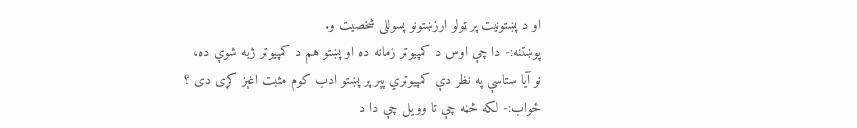او د پښتونيت پر ټولو ارزښتونو پسوللى شخصيت و.
پوښتنه:- دا چې اوس د كمپيوټر زمانه ده او پښتو هم د كمپيوټر ژبه شوې ده،
نو آيا ستاسې په نظر دې كمپيوټري پېر پر پښتو ادب كوم مثبت اغېز كړى دى ؟
ځواب:- لكه څڼه چې تا وويل چې دا د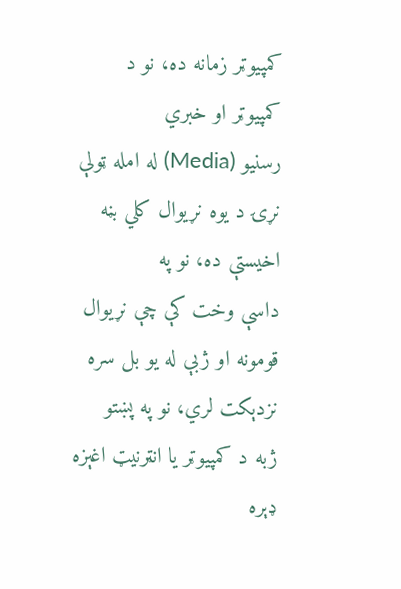كمپيوټر زمانه ده، نو د كمپيوټر او خبري
رسنيو (Media) له امله ټولې نړۍ د يوه نړيوال كلي بڼه اخيستې ده، نو په
داسې وخت كې چې نړيوال قومونه او ژبې له يو بل سره نزدېكت لري، نو په پښتو
ژبه د كمپيوټر يا انټرنيټ اغېزه ډېره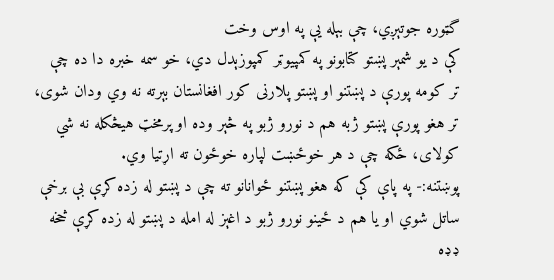گټوره جوتېږي، چې بېله يې په اوس وخت
كې د يو شمېر پښتو كتابونو په كمپيوټر كمپوزېدل دي، خو سمه خبره دا ده چې
تر كومه پورې د پښتنو او پښتو پلارنى كور افغانستان بېرته نه وي ودان شوى،
تر هغو پورې پښتو ژبه هم د نورو ژبو په څېر وده او پرمخټ هيڅكله نه شي
كولاى، ځكه چې د هر خوځښت لپاره خوځون ته اړتيا وي.
پوښتنه:- په پاې كې كه هغو پښتنو ځوانانو ته چې د پښتو له زده كړې بې برخې
ساتل شوي او يا هم د ځينو نورو ژبو د اغېز له امله د پښتو له زده كړې څخه
ډډه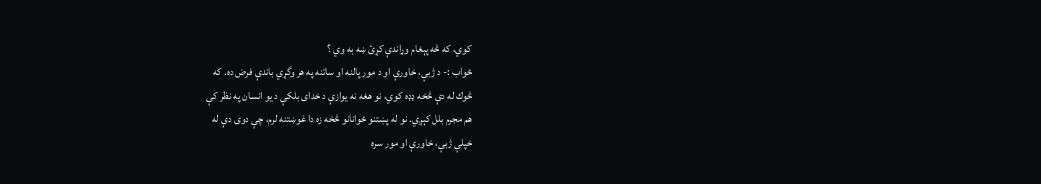كوي، كه څه پېغام وړاندې كړئ ښه به وي ؟
ځواب :- د ژبې، خاورې او د مور پالنه او ساتنه په هر وگړي باندې فرض ده. كه
څوك له دې څخه ډډه كوي، نو هغه نه يوازې د خداى بلكې د يو انسان په نظر كې
هم مجرم بلل كېږي. نو له پښتنو ځوانانو څخه زه دا غوښتنه لرم، چې دوى دې له
خپلې ژبې، خاورې او مور سره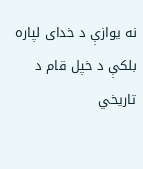نه يوازې د خداى لپاره بلكې د خپل قام د
تاريخي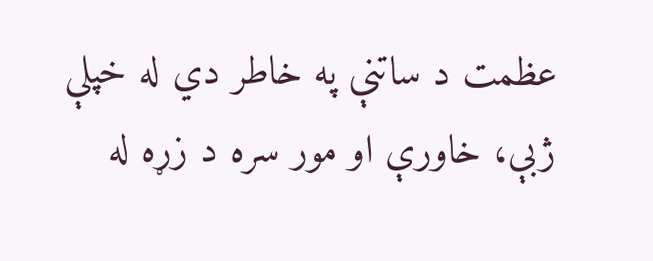عظمت د ساتنې په خاطر دي له خپلې ژبې، خاورې او مور سره د زړه له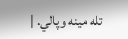تله مينه وپالي. |